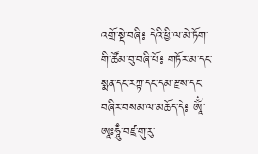འགྲོ་སྡེ་བཞི༔ དེའི་ཕྱི་ལ་མེ་ཏོག་གི་ཚོམ་བུ་བཞི་པོ༔ གཏོར་མ་དང་སྨན་དང་རཀྟ་དང་དམ་རྫས་དང་བཞིར་བསམ་ལ་མཆོད་དེ༔ ཨཱོྃ་ཨཱཿཧཱུྃ་བཛྲ་གུ་རུ་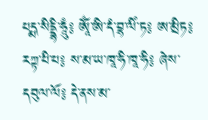པདྨ་སིདྡྷི་ཧཱུྃ༔ ཨཱོྃ་ཨི་དཾ་བྷ་ལིཾ་ཏ༔ ཨ་མྲིཏ༔ རཀྟ་པི་པ༔ ས་མ་ཡ་ཁཱ་ཧི་ཁཱ་ཧི༔ ཞེས་དབུལ་ལོ༔ དེ་ནས་མ་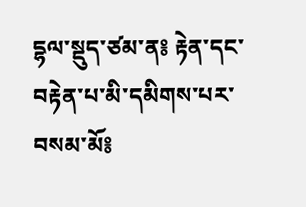དྷལ་སྡུད་ཙམ་ན༔ རྟེན་དང་བརྟེན་པ་མི་དམིགས་པར་བསམ་མོ༔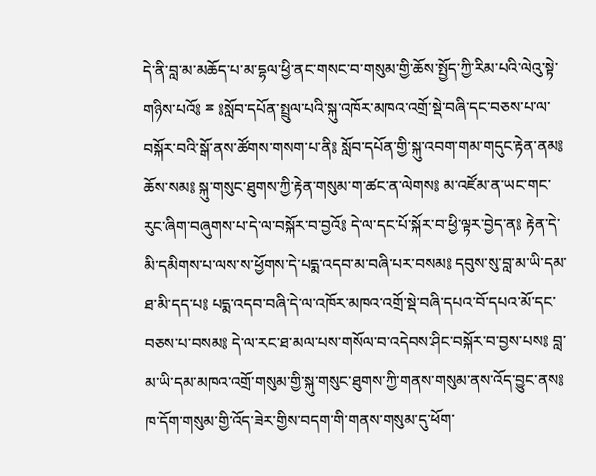དེ་ནི་བླ་མ་མཆོད་པ་མ་དྷལ་ཕྱི་ནང་གསང་བ་གསུམ་གྱི་ཆོས་སྤྱོད་ཀྱི་རིམ་པའི་ལེའུ་སྟེ་གཉིས་པའོ༔ ྈ ༔སློབ་དཔོན་སྤྲུལ་པའི་སྐུ་འཁོར་མཁའ་འགྲོ་སྡེ་བཞི་དང་བཅས་པ་ལ་བསྐོར་བའི་སྒོ་ནས་ཚོགས་གསག་པ་ནི༔ སློབ་དཔོན་གྱི་སྐུ་འབག་གམ་གདུང་རྟེན་ནམ༔ ཆོས་སམ༔ སྐུ་གསུང་ཐུགས་ཀྱི་རྟེན་གསུམ་ག་ཚང་ན་ལེགས༔ མ་འཛོམ་ན་ཡང་གང་རུང་ཞིག་བཞུགས་པ་དེ་ལ་བསྐོར་བ་བྱའོ༔ དེ་ལ་དང་པོ་སྐོར་བ་ཕྱི་ལྟར་བྱེད་ན༔ རྟེན་དེ་མི་དམིགས་པ་ལས་ས་ཕྱོགས་དེ་པདྨ་འདབ་མ་བཞི་པར་བསམ༔ དབུས་སུ་བླ་མ་ཡི་དམ་ཐ་མི་དད་པ༔ པདྨ་འདབ་བཞི་དེ་ལ་འཁོར་མཁའ་འགྲོ་སྡེ་བཞི་དཔའ་བོ་དཔའ་མོ་དང་བཅས་པ་བསམ༔ དེ་ལ་རང་ཐ་མལ་པས་གསོལ་བ་འདེབས་ཤིང་བསྐོར་བ་བྱས་པས༔ བླ་མ་ཡི་དམ་མཁའ་འགྲོ་གསུམ་གྱི་སྐུ་གསུང་ཐུགས་ཀྱི་གནས་གསུམ་ནས་འོད་བྱུང་ནས༔ ཁ་དོག་གསུམ་གྱི་འོད་ཟེར་གྱིས་བདག་གི་གནས་གསུམ་དུ་ཕོག་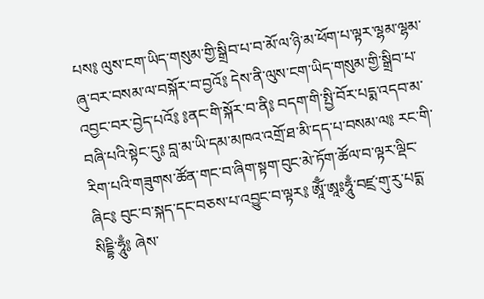པས༔ ལུས་ངག་ཡིད་གསུམ་གྱི་སྒྲིབ་པ་བ་མོ་ལ་ཉི་མ་ཕོག་པ་ལྟར་ལྷམ་ལྷམ་ཞུ་བར་བསམ་ལ་བསྐོར་བ་བྱའོ༔ དེས་ནི་ལུས་ངག་ཡིད་གསུམ་གྱི་སྒྲིབ་པ་འབྱང་བར་བྱེད་པའོ༔ ༔ནང་གི་སྐོར་བ་ནི༔ བདག་གི་སྤྱི་བོར་པདྨ་འདབ་མ་བཞི་པའི་སྟེང་དུ༔ བླ་མ་ཡི་དམ་མཁའ་འགྲོ་ཐ་མི་དད་པ་བསམ་ལ༔ རང་གི་རིག་པའི་གཟུགས་ཚོན་གང་བ་ཞིག་སྟག་བུང་མེ་ཏོག་ཚོལ་བ་ལྟར་ལྡིང་ཞིང༔ བུང་བ་སྐད་དང་བཅས་པ་འབྱུང་བ་ལྟར༔ ཨཱོྃ་ཨཱཿཧཱུྃ་བཛྲ་གུ་རུ་པདྨ་སིདྡྷི་ཧཱུྃ༔ ཞེས་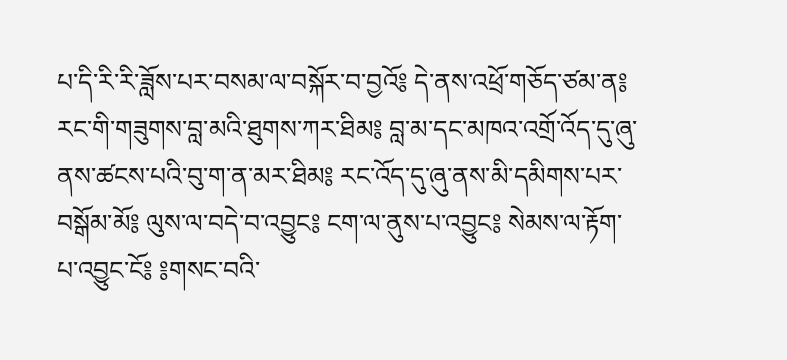པ་དི་རི་རི་ཟློས་པར་བསམ་ལ་བསྐོར་བ་བྱའོ༔ དེ་ནས་འཕྲོ་གཅོད་ཙམ་ན༔ རང་གི་གཟུགས་བླ་མའི་ཐུགས་ཀར་ཐིམ༔ བླ་མ་དང་མཁའ་འགྲོ་འོད་དུ་ཞུ་ནས་ཚངས་པའི་བུ་ག་ན་མར་ཐིམ༔ རང་འོད་དུ་ཞུ་ནས་མི་དམིགས་པར་བསྒོམ་མོ༔ ལུས་ལ་བདེ་བ་འབྱུང༔ ངག་ལ་ནུས་པ་འབྱུང༔ སེམས་ལ་རྟོག་པ་འབྱུང་ངོ༔ ༔གསང་བའི་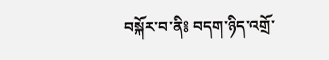བསྐོར་བ་ནི༔ བདག་ཉིད་འགྲོ་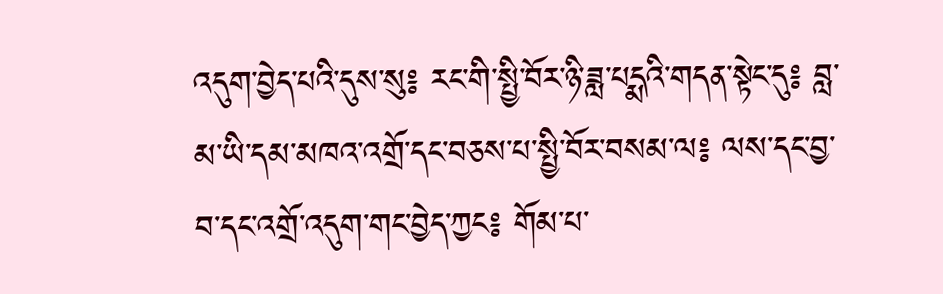འདུག་བྱེད་པའི་དུས་སུ༔ རང་གི་སྤྱི་བོར་ཉི་ཟླ་པདྨའི་གདན་སྟེང་དུ༔ བླ་མ་ཡི་དམ་མཁའ་འགྲོ་དང་བཅས་པ་སྤྱི་བོར་བསམ་ལ༔ ལས་དང་བྱ་བ་དང་འགྲོ་འདུག་གང་བྱེད་ཀྱང༔ གོམ་པ་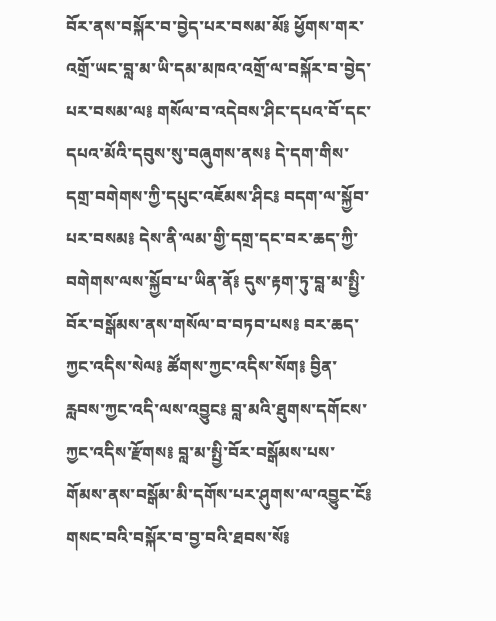བོར་ནས་བསྐོར་བ་བྱེད་པར་བསམ་མོ༔ ཕྱོགས་གར་འགྲོ་ཡང་བླ་མ་ཡི་དམ་མཁའ་འགྲོ་ལ་བསྐོར་བ་བྱེད་པར་བསམ་ལ༔ གསོལ་བ་འདེབས་ཤིང་དཔའ་བོ་དང་དཔའ་མོའི་དབུས་སུ་བཞུགས་ནས༔ དེ་དག་གིས་དགྲ་བགེགས་ཀྱི་དཔུང་འཇོམས་ཤིང༔ བདག་ལ་སྐྱོབ་པར་བསམ༔ དེས་ནི་ལམ་གྱི་དགྲ་དང་བར་ཆད་ཀྱི་བགེགས་ལས་སྐྱོབ་པ་ཡིན་ནོ༔ དུས་རྟག་ཏུ་བླ་མ་སྤྱི་བོར་བསྒོམས་ནས་གསོལ་བ་བཏབ་པས༔ བར་ཆད་ཀྱང་འདིས་སེལ༔ ཚོགས་ཀྱང་འདིས་སོག༔ བྱིན་རླབས་ཀྱང་འདི་ལས་འབྱུང༔ བླ་མའི་ཐུགས་དགོངས་ཀྱང་འདིས་རྫོགས༔ བླ་མ་སྤྱི་བོར་བསྒོམས་པས་གོམས་ནས་བསྒོམ་མི་དགོས་པར་ཤུགས་ལ་འབྱུང་ངོ༔ གསང་བའི་བསྐོར་བ་བྱ་བའི་ཐབས་སོ༔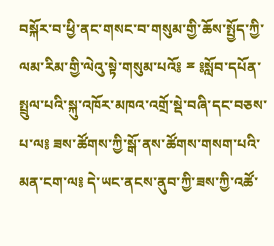བསྐོར་བ་ཕྱི་ནང་གསང་བ་གསུམ་གྱི་ཆོས་སྤྱོད་ཀྱི་ལམ་རིམ་གྱི་ལེའུ་སྟེ་གསུམ་པའོ༔ ྈ ༔སློབ་དཔོན་སྤྲུལ་པའི་སྐུ་འཁོར་མཁའ་འགྲོ་སྡེ་བཞི་དང་བཅས་པ་ལ༔ ཟས་ཚོགས་ཀྱི་སྒོ་ནས་ཚོགས་གསག་པའི་མན་ངག་ལ༔ དེ་ཡང་ནངས་ནུབ་ཀྱི་ཟས་ཀྱི་འཚོ་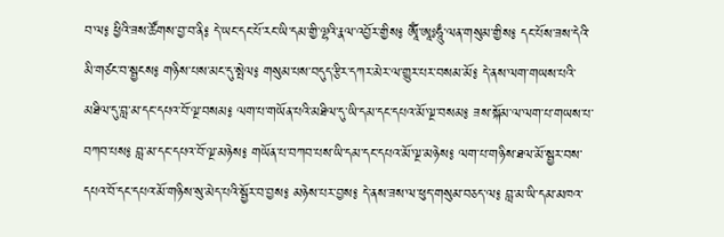བ་ལ༔ ཕྱིའི་ཟས་ཚོགས་བྱ་བ་ནི༔ དེ་ཡང་དང་པོ་རང་ཡི་དམ་གྱི་ལྷའི་རྣལ་འབྱོར་གྱིས༔ ཨཱོྃ་ཨཱཿཧཱུྃ་ལན་གསུམ་གྱིས༔ དང་པོས་ཟས་དེའི་མི་གཙང་བ་སྦྱངས༔ གཉིས་པས་མང་དུ་སྤེལ༔ གསུམ་པས་བདུད་རྩིར་དཀར་མེར་ལ་གྱུར་པར་བསམ་མོ༔ དེ་ནས་ལག་གཡས་པའི་མཐིལ་དུ་བླ་མ་དང་དཔའ་བོ་ལྔ་བསམ༔ ལག་པ་གཡོན་པའི་མཐིལ་དུ་ཡི་དམ་དང་དཔའ་མོ་ལྔ་བསམ༔ ཟས་སྐོམ་ལ་ལག་པ་གཡས་པ་བཀབ་པས༔ བླ་མ་དང་དཔའ་བོ་ལྔ་མཉེས༔ གཡོན་པ་བཀབ་པས་ཡི་དམ་དང་དཔའ་མོ་ལྔ་མཉེས༔ ལག་པ་གཉིས་ཐལ་མོ་སྦྱར་བས་དཔའ་བོ་དང་དཔའ་མོ་གཉིས་སུ་མེད་པའི་སྦྱོར་བ་བྱས༔ མཉེས་པར་བྱས༔ དེ་ནས་ཟས་ལ་ཕུད་གསུམ་བཅད་ལ༔ བླ་མ་ཡི་དམ་མཁའ་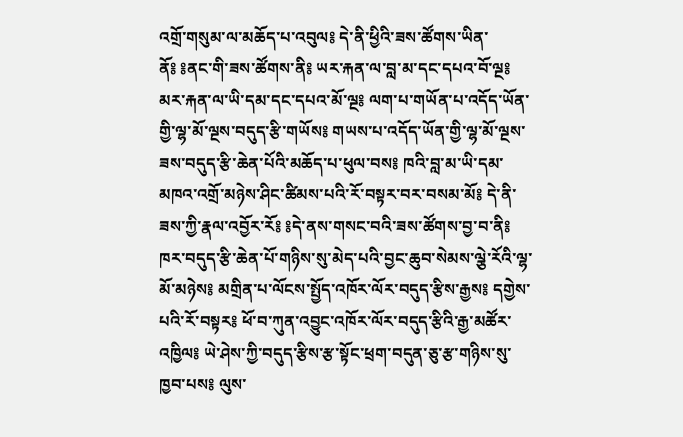འགྲོ་གསུམ་ལ་མཆོད་པ་འབུལ༔ དེ་ནི་ཕྱིའི་ཟས་ཚོགས་ཡིན་ནོ༔ ༔ནང་གི་ཟས་ཚོགས་ནི༔ ཡར་རྐན་ལ་བླ་མ་དང་དཔའ་བོ་ལྔ༔ མར་རྐན་ལ་ཡི་དམ་དང་དཔའ་མོ་ལྔ༔ ལག་པ་གཡོན་པ་འདོད་ཡོན་གྱི་ལྷ་མོ་ལྔས་བདུད་རྩི་གཡོས༔ གཡས་པ་འདོད་ཡོན་གྱི་ལྷ་མོ་ལྔས་ཟས་བདུད་རྩི་ཆེན་པོའི་མཆོད་པ་ཕུལ་བས༔ ཁའི་བླ་མ་ཡི་དམ་མཁའ་འགྲོ་མཉེས་ཤིང་ཚིམས་པའི་རོ་བསྟར་བར་བསམ་མོ༔ དེ་ནི་ཟས་ཀྱི་རྣལ་འབྱོར་རོ༔ ༔དེ་ནས་གསང་བའི་ཟས་ཚོགས་བྱ་བ་ནི༔ ཁར་བདུད་རྩི་ཆེན་པོ་གཉིས་སུ་མེད་པའི་བྱང་ཆུབ་སེམས་ལྕེ་རོའི་ལྷ་མོ་མཉེས༔ མགྲིན་པ་ལོངས་སྤྱོད་འཁོར་ལོར་བདུད་རྩིས་རྒྱས༔ དགྱེས་པའི་རོ་བསྟར༔ ཕོ་བ་ཀུན་འབྱུང་འཁོར་ལོར་བདུད་རྩིའི་རྒྱ་མཚོར་འཁྱིལ༔ ཡེ་ཤེས་ཀྱི་བདུད་རྩིས་རྩ་སྟོང་ཕྲག་བདུན་ཅུ་རྩ་གཉིས་སུ་ཁྱབ་པས༔ ལུས་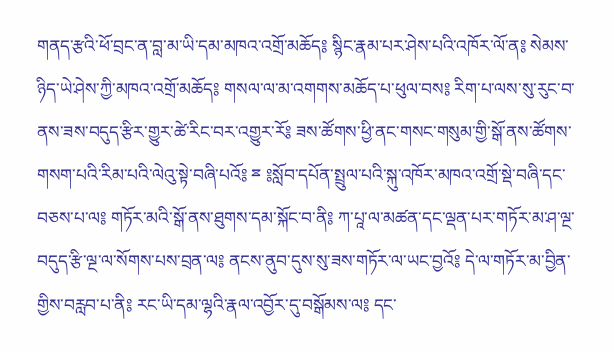གནད་རྩའི་ཕོ་བྲང་ན་བླ་མ་ཡི་དམ་མཁའ་འགྲོ་མཆོད༔ སྙིང་རྣམ་པར་ཤེས་པའི་འཁོར་ལོ་ན༔ སེམས་ཉིད་ཡེ་ཤེས་ཀྱི་མཁའ་འགྲོ་མཆོད༔ གསལ་ལ་མ་འགགས་མཆོད་པ་ཕུལ་བས༔ རིག་པ་ལས་སུ་རུང་བ་ནས་ཟས་བདུད་རྩིར་གྱུར་ཚེ་རིང་བར་འགྱུར་རོ༔ ཟས་ཚོགས་ཕྱི་ནང་གསང་གསུམ་གྱི་སྒོ་ནས་ཚོགས་གསག་པའི་རིམ་པའི་ལེའུ་སྟེ་བཞི་པའོ༔ ྈ ༔སློབ་དཔོན་སྤྲུལ་པའི་སྐུ་འཁོར་མཁའ་འགྲོ་སྡེ་བཞི་དང་བཅས་པ་ལ༔ གཏོར་མའི་སྒོ་ནས་ཐུགས་དམ་སྐོང་བ་ནི༔ ཀ་པཱ་ལ་མཚན་དང་ལྡན་པར་གཏོར་མ་ཤ་ལྔ་བདུད་རྩི་ལྔ་ལ་སོགས་པས་བྲན་ལ༔ ནངས་ནུབ་དུས་སུ་ཟས་གཏོར་ལ་ཡང་བྱའོ༔ དེ་ལ་གཏོར་མ་བྱིན་གྱིས་བརླབ་པ་ནི༔ རང་ཡི་དམ་ལྷའི་རྣལ་འབྱོར་དུ་བསྒོམས་ལ༔ དང་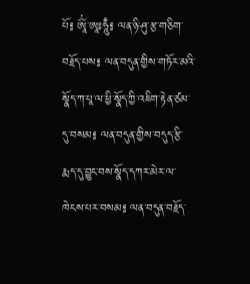པོ༔ ཨཱོྃ་ཨཱཿཧཱུྃ༔ ལན་ཉི་ཤུ་རྩ་གཅིག་བརྗོད་པས༔ ལན་བདུན་གྱིས་གཏོར་མའི་སྣོད་ཀ་པཱ་ལ་ཕྱི་སྣོད་ཀྱི་འཇིག་རྟེན་ཙམ་དུ་བསམ༔ ལན་བདུན་གྱིས་བདུད་རྩི་རྨད་དུ་བྱུང་བས་སྣོད་དཀར་མེར་ལ་ཁེངས་པར་བསམ༔ ལན་བདུན་བརྗོད་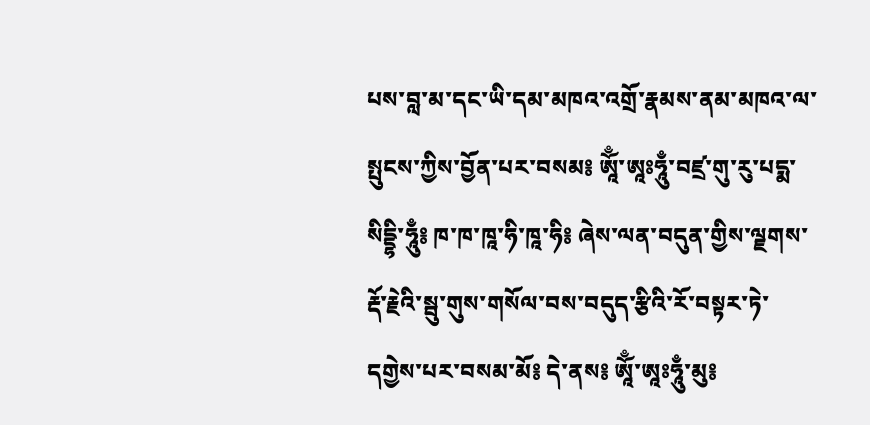པས་བླ་མ་དང་ཡི་དམ་མཁའ་འགྲོ་རྣམས་ནམ་མཁའ་ལ་སྤུངས་ཀྱིས་བྱོན་པར་བསམ༔ ཨཱོྃ་ཨཱཿཧཱུྃ་བཛྲ་གུ་རུ་པདྨ་སིདྡྷི་ཧཱུྃ༔ ཁ་ཁ་ཁཱ་ཧི་ཁཱ་ཧི༔ ཞེས་ལན་བདུན་གྱིས་ལྗགས་རྡོ་རྗེའི་སྦུ་གུས་གསོལ་བས་བདུད་རྩིའི་རོ་བསྟར་ཏེ་དགྱེས་པར་བསམ་མོ༔ དེ་ནས༔ ཨཱོྃ་ཨཱཿཧཱུྃ་མུ༔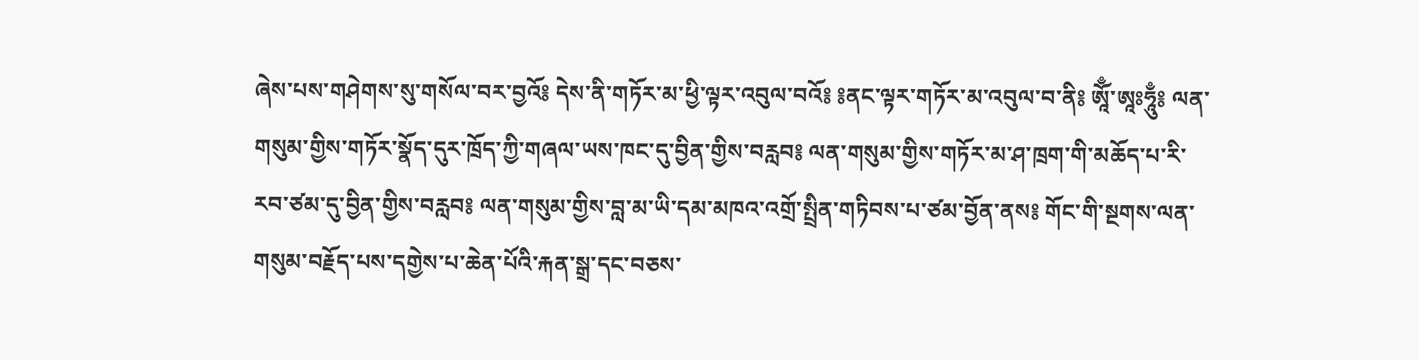ཞེས་པས་གཤེགས་སུ་གསོལ་བར་བྱའོ༔ དེས་ནི་གཏོར་མ་ཕྱི་ལྟར་འབུལ་བའོ༔ ༔ནང་ལྟར་གཏོར་མ་འབུལ་བ་ནི༔ ཨཱོྃ་ཨཱཿཧཱུྃ༔ ལན་གསུམ་གྱིས་གཏོར་སྣོད་དུར་ཁྲོད་ཀྱི་གཞལ་ཡས་ཁང་དུ་བྱིན་གྱིས་བརླབ༔ ལན་གསུམ་གྱིས་གཏོར་མ་ཤ་ཁྲག་གི་མཆོད་པ་རི་རབ་ཙམ་དུ་བྱིན་གྱིས་བརླབ༔ ལན་གསུམ་གྱིས་བླ་མ་ཡི་དམ་མཁའ་འགྲོ་སྤྲིན་གཏིབས་པ་ཙམ་བྱོན་ནས༔ གོང་གི་སྔགས་ལན་གསུམ་བརྗོད་པས་དགྱེས་པ་ཆེན་པོའི་རྐན་སྒྲ་དང་བཅས་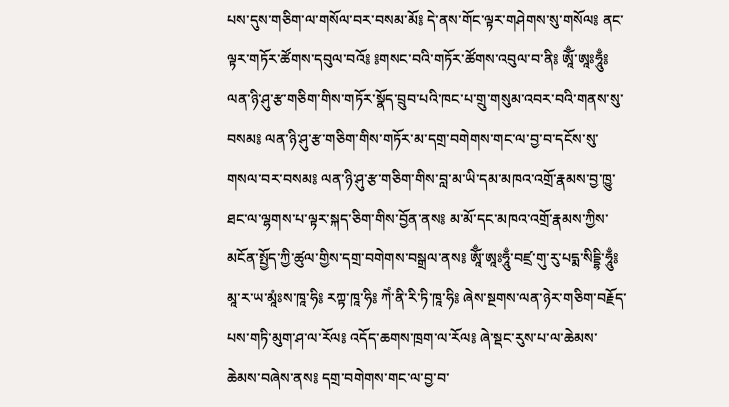པས་དུས་གཅིག་ལ་གསོལ་བར་བསམ་མོ༔ དེ་ནས་གོང་ལྟར་གཤེགས་སུ་གསོལ༔ ནང་ལྟར་གཏོར་ཚོགས་དབུལ་བའོ༔ ༔གསང་བའི་གཏོར་ཚོགས་འབུལ་བ་ནི༔ ཨཱོྃ་ཨཱཿཧཱུྃ༔ ལན་ཉི་ཤུ་རྩ་གཅིག་གིས་གཏོར་སྣོད་བྲུབ་པའི་ཁང་པ་གྲུ་གསུམ་འབར་བའི་གནས་སུ་བསམ༔ ལན་ཉི་ཤུ་རྩ་གཅིག་གིས་གཏོར་མ་དགྲ་བགེགས་གང་ལ་བྱ་བ་དངོས་སུ་གསལ་བར་བསམ༔ ལན་ཉི་ཤུ་རྩ་གཅིག་གིས་བླ་མ་ཡི་དམ་མཁའ་འགྲོ་རྣམས་བྱ་ཁྱུ་ཐང་ལ་ལྷགས་པ་ལྟར་སྐད་ཅིག་གིས་བྱོན་ནས༔ མ་མོ་དང་མཁའ་འགྲོ་རྣམས་ཀྱིས་མངོན་སྤྱོད་ཀྱི་ཚུལ་གྱིས་དགྲ་བགེགས་བསྒྲལ་ནས༔ ཨཱོྃ་ཨཱཿཧཱུྃ་བཛྲ་གུ་རུ་པདྨ་སིདྡྷི་ཧཱུྃ༔ མཱ་ར་ཡ་མཱཾཿས་ཁཱ་ཧི༔ རཀྟ་ཁཱ་ཧི༔ ཀེཾ་ནི་རི་ཏི་ཁཱ་ཧི༔ ཞེས་སྔགས་ལན་ཉེར་གཅིག་བརྗོད་པས་གཏི་མུག་ཤ་ལ་རོལ༔ འདོད་ཆགས་ཁྲག་ལ་རོལ༔ ཞེ་སྡང་རུས་པ་ལ་ཆེམས་ཆེམས་བཞེས་ནས༔ དགྲ་བགེགས་གང་ལ་བྱ་བ་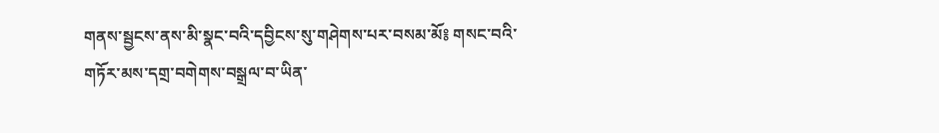གནས་སྦྱངས་ནས་མི་སྣང་བའི་དབྱིངས་སུ་གཤེགས་པར་བསམ་མོ༔ གསང་བའི་གཏོར་མས་དགྲ་བགེགས་བསྒྲལ་བ་ཡིན་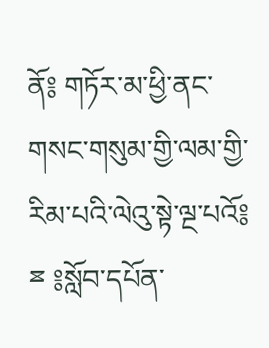ནོ༔ གཏོར་མ་ཕྱི་ནང་གསང་གསུམ་གྱི་ལམ་གྱི་རིམ་པའི་ལེའུ་སྟེ་ལྔ་པའོ༔ ྈ ༔སློབ་དཔོན་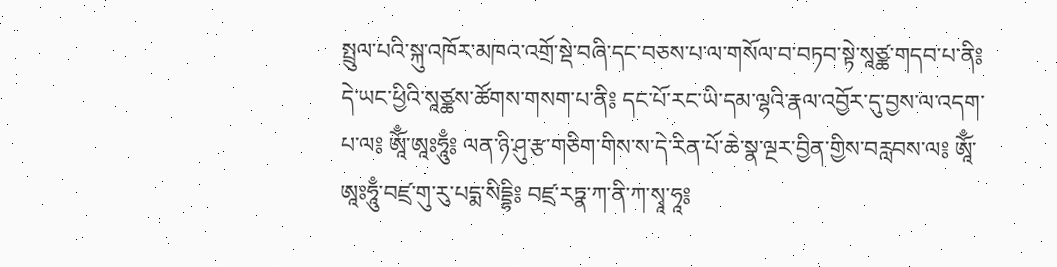སྤྲུལ་པའི་སྐུ་འཁོར་མཁའ་འགྲོ་སྡེ་བཞི་དང་བཅས་པ་ལ་གསོལ་བ་བཏབ་སྟེ་སཱཙྪ་གདབ་པ་ནི༔ དེ་ཡང་ཕྱིའི་སཱཙྪས་ཚོགས་གསག་པ་ནི༔ དང་པོ་རང་ཡི་དམ་ལྷའི་རྣལ་འབྱོར་དུ་བྱས་ལ་འདག་པ་ལ༔ ཨཱོྃ་ཨཱཿཧཱུྃ༔ ལན་ཉི་ཤུ་རྩ་གཅིག་གིས་ས་དེ་རིན་པོ་ཆེ་སྣ་ལྔར་བྱིན་གྱིས་བརླབས་ལ༔ ཨཱོྃ་ཨཱཿཧཱུྃ་བཛྲ་གུ་རུ་པདྨ་སིདྡྷི༔ བཛྲ་རཏྣ་ཀ་ནི་ཀ་སྭཱ་ཧཱ༔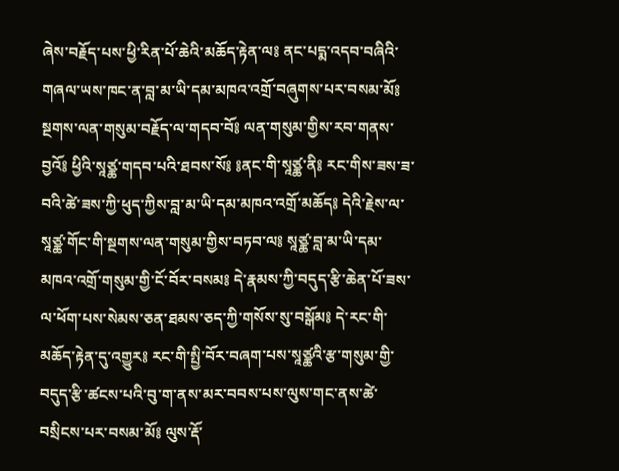ཞེས་བརྗོད་པས་ཕྱི་རིན་པོ་ཆེའི་མཆོད་རྟེན་ལ༔ ནང་པདྨ་འདབ་བཞིའི་གཞལ་ཡས་ཁང་ན་བླ་མ་ཡི་དམ་མཁའ་འགྲོ་བཞུགས་པར་བསམ་མོ༔ སྔགས་ལན་གསུམ་བརྗོད་ལ་གདབ་བོ༔ ལན་གསུམ་གྱིས་རབ་གནས་བྱའོ༔ ཕྱིའི་སཱཙྪ་གདབ་པའི་ཐབས་སོ༔ ༔ནང་གི་སཱཙྪ་ནི༔ རང་གིས་ཟས་ཟ་བའི་ཚེ་ཟས་ཀྱི་ཕུད་ཀྱིས་བླ་མ་ཡི་དམ་མཁའ་འགྲོ་མཆོད༔ དེའི་རྗེས་ལ་སཱཙྪ་གོང་གི་སྔགས་ལན་གསུམ་གྱིས་བཏབ་ལ༔ སཱཙྪ་བླ་མ་ཡི་དམ་མཁའ་འགྲོ་གསུམ་གྱི་ངོ་བོར་བསམ༔ དེ་རྣམས་ཀྱི་བདུད་རྩི་ཆེན་པོ་ཟས་ལ་ཕོག་པས་སེམས་ཅན་ཐམས་ཅད་ཀྱི་གསོས་སུ་བསྒོམ༔ དེ་རང་གི་མཆོད་རྟེན་དུ་འགྱུར༔ རང་གི་སྤྱི་བོར་བཞག་པས་སཱཙྪའི་རྩ་གསུམ་གྱི་བདུད་རྩི་ཚངས་པའི་བུ་ག་ནས་མར་བབས་པས་ལུས་གང་ནས་ཚེ་བསྲིངས་པར་བསམ་མོ༔ ལུས་རྡོ་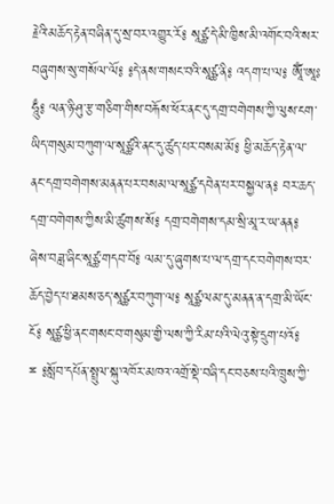རྗེའི་མཆོད་རྟེན་བཞིན་དུ་སྲ་བར་འགྱུར་རོ༔ སཱཙྪ་དེ་མི་ཁྱིས་མི་འགོང་བའི་སར་བཞུགས་སུ་གསོལ་ལོ༔ ༔དེ་ནས་གསང་བའི་སཱཙྪ་ནི༔ འདག་པ་ལ༔ ཨཱོྃ་ཨཱཿཧཱུྃ༔ ལན་ཉི་ཤུ་རྩ་གཅིག་གིས་བརྐོས་ཕོར་ནང་དུ་དགྲ་བགེགས་ཀྱི་ལུས་ངག་ཡིད་གསུམ་བཀུག་ལ་སཱཙྪའི་ནང་དུ་ཚུད་པར་བསམ་མོ༔ ཕྱི་མཆོད་རྟེན་ལ་ནང་དགྲ་བགེགས་མནན་པར་བསམ་ལ་སཱཙྪ་དབེན་པར་བསྐྱལ་ན༔ བར་ཆད་དགྲ་བགེགས་ཀྱིས་མི་ཚུགས་སོ༔ དགྲ་བགེགས་དམ་སྲི་མཱ་ར་ཡ་ནན༔ ཞེས་བཟླ་ཞིང་སཱཙྪ་གདབ་བོ༔ ལམ་དུ་ཞུགས་པ་ལ་དགྲ་དང་བགེགས་བར་ཆོད་བྱེད་པ་ཐམས་ཅད་སཱཙྪར་བཀུག་ལ༔ སཱཙྪ་ལམ་དུ་མནན་ན་དགྲ་མི་ཡོང་ངོ༔ སཱཙྪ་ཕྱི་ནང་གསང་བ་གསུམ་གྱི་ལས་ཀྱི་རིམ་པའི་ལེའུ་སྟེ་དྲུག་པའོ༔ ྈ ༔སློབ་དཔོན་སྤྲུལ་སྐུ་འཁོར་མཁའ་འགྲོ་སྡེ་བཞི་དང་བཅས་པའི་ཁྲུས་ཀྱི་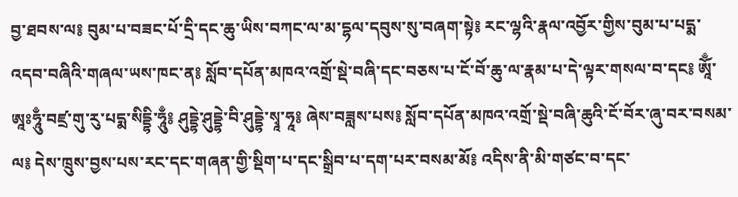བྱ་ཐབས་ལ༔ བུམ་པ་བཟང་པོ་དྲི་དང་ཆུ་ཡིས་བཀང་ལ་མ་དྷལ་དབུས་སུ་བཞག་སྟེ༔ རང་ལྷའི་རྣལ་འབྱོར་གྱིས་བུམ་པ་པདྨ་འདབ་བཞིའི་གཞལ་ཡས་ཁང་ན༔ སློབ་དཔོན་མཁའ་འགྲོ་སྡེ་བཞི་དང་བཅས་པ་ངོ་བོ་ཆུ་ལ་རྣམ་པ་དེ་ལྟར་གསལ་བ་དང༔ ཨཱོྃ་ཨཱཿཧཱུྃ་བཛྲ་གུ་རུ་པདྨ་སིདྡྷི་ཧཱུྃ༔ ཤུདྡྷེ་ཤུདྡྷེ་བི་ཤུདྡྷེ་སྭཱ་ཧཱ༔ ཞེས་བཟླས་པས༔ སློབ་དཔོན་མཁའ་འགྲོ་སྡེ་བཞི་ཆུའི་ངོ་བོར་ཞུ་བར་བསམ་ལ༔ དེས་ཁྲུས་བྱས་པས་རང་དང་གཞན་གྱི་སྡིག་པ་དང་སྒྲིབ་པ་དག་པར་བསམ་མོ༔ འདིས་ནི་མི་གཙང་བ་དང་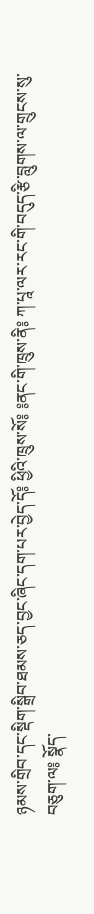ཉམས་གྲིབ་དང་སྡིག་སྒྲིབ་ཐམས་ཅད་བྱང་ཞིང་དག་པར་བྱེད་དོ༔ ཕྱིའི་ཁྲུས་སོ༔ ༔ནང་གི་ཁྲུས་ནི༔ ཀ་པཱ་ལར་རང་གི་བདུད་རྩི་བླུགས་ལ་གྲུངས་སུ་བཅུག་ལ༔ སྣོད་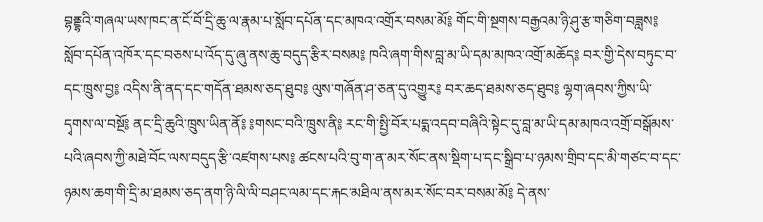བྷནྡྷའི་གཞལ་ཡས་ཁང་ན་ངོ་བོ་དྲི་ཆུ་ལ་རྣམ་པ་སློབ་དཔོན་དང་མཁའ་འགྲོར་བསམ་མོ༔ གོང་གི་སྔགས་བརྒྱའམ་ཉི་ཤུ་རྩ་གཅིག་བཟླས༔ སློབ་དཔོན་འཁོར་དང་བཅས་པ་འོད་དུ་ཞུ་ནས་ཆུ་བདུད་རྩིར་བསམ༔ ཁའི་ཞག་གིས་བླ་མ་ཡི་དམ་མཁའ་འགྲོ་མཆོད༔ བར་གྱི་དེས་བཏུང་བ་དང་ཁྲུས་བྱ༔ འདིས་ནི་ནད་དང་གདོན་ཐམས་ཅད་ཐུབ༔ ལུས་གཞོན་ཤ་ཅན་དུ་འགྱུར༔ བར་ཆད་ཐམས་ཅད་ཐུབ༔ ལྷག་ཞབས་ཀྱིས་ཡི་དྭགས་ལ་བསྔོ༔ ནང་དྲི་ཆུའི་ཁྲུས་ཡིན་ནོ༔ ༔གསང་བའི་ཁྲུས་ནི༔ རང་གི་སྤྱི་བོར་པདྨ་འདབ་བཞིའི་སྟེང་དུ་བླ་མ་ཡི་དམ་མཁའ་འགྲོ་བསྒོམས་པའི་ཞབས་ཀྱི་མཐེ་བོང་ལས་བདུད་རྩི་འཛགས་པས༔ ཚངས་པའི་བུ་ག་ན་མར་སོང་ནས་སྡིག་པ་དང་སྒྲིབ་པ་ཉམས་གྲིབ་དང་མི་གཙང་བ་དང་ཉམས་ཆག་གི་དྲི་མ་ཐམས་ཅད་ནག་ཉི་ལི་ལི་བཤང་ལམ་དང་རྐང་མཐིལ་ནས་མར་སོང་བར་བསམ་མོ༔ དེ་ནས་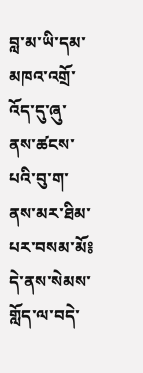བླ་མ་ཡི་དམ་མཁའ་འགྲོ་འོད་དུ་ཞུ་ནས་ཚངས་པའི་བུ་ག་ནས་མར་ཐིམ་པར་བསམ་མོ༔ དེ་ནས་སེམས་གློད་ལ་བདེ་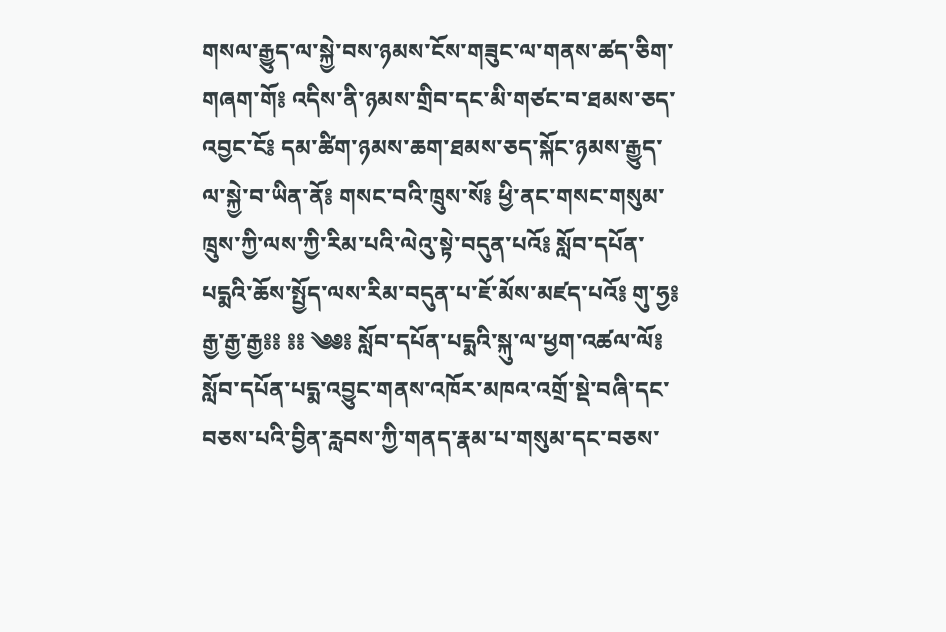གསལ་རྒྱུད་ལ་སྐྱེ་བས་ཉམས་ངོས་གཟུང་ལ་གནས་ཚད་ཅིག་གཞག་གོ༔ འདིས་ནི་ཉམས་གྲིབ་དང་མི་གཙང་བ་ཐམས་ཅད་འབྱང་ངོ༔ དམ་ཚིག་ཉམས་ཆག་ཐམས་ཅད་སྐོང་ཉམས་རྒྱུད་ལ་སྐྱེ་བ་ཡིན་ནོ༔ གསང་བའི་ཁྲུས་སོ༔ ཕྱི་ནང་གསང་གསུམ་ཁྲུས་ཀྱི་ལས་ཀྱི་རིམ་པའི་ལེའུ་སྟེ་བདུན་པའོ༔ སློབ་དཔོན་པདྨའི་ཆོས་སྤྱོད་ལས་རིམ་བདུན་པ་ཇོ་མོས་མཛད་པའོ༔ གུ་ཧྱ༔ རྒྱ་རྒྱ་རྒྱ༔༔ ༔༔ ༄༅༔ སློབ་དཔོན་པདྨའི་སྐུ་ལ་ཕྱག་འཚལ་ལོ༔ སློབ་དཔོན་པདྨ་འབྱུང་གནས་འཁོར་མཁའ་འགྲོ་སྡེ་བཞི་དང་བཅས་པའི་བྱིན་རླབས་ཀྱི་གནད་རྣམ་པ་གསུམ་དང་བཅས་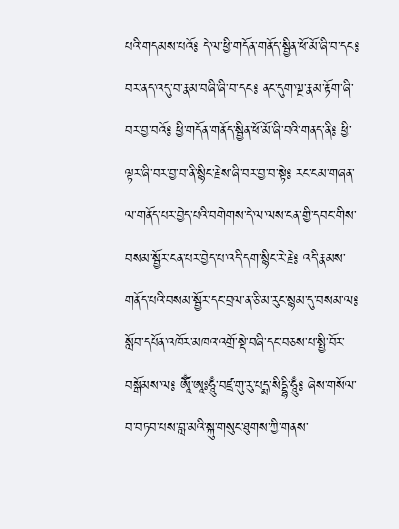པའི་གདམས་པའོ༔ དེ་ལ་ཕྱི་གདོན་གནོད་སྦྱིན་ཕོ་མོ་ཞི་བ་དང༔ བར་ནད་འདུ་བ་རྣམ་བཞི་ཞི་བ་དང༔ ནང་དུག་ལྔ་རྣམ་རྟོག་ཞི་བར་བྱ་བའོ༔ ཕྱི་གདོན་གནོད་སྦྱིན་ཕོ་མོ་ཞི་བའི་གནད་ནི༔ ཕྱི་ལྟར་ཞི་བར་བྱ་བ་ནི་སྙིང་རྗེས་ཞི་བར་བྱ་བ་སྟེ༔ རང་ངམ་གཞན་ལ་གནོད་པར་བྱེད་པའི་བགེགས་དེ་ལ་ལས་ངན་གྱི་དབང་གིས་བསམ་སྦྱོར་ངན་པར་བྱེད་པ་འདི་དག་སྙིང་རེ་རྗེ༔ འདི་རྣམས་གནོད་པའི་བསམ་སྦྱོར་དང་བྲལ་ན་ཅི་མ་རུང་སྙམ་དུ་བསམ་ལ༔ སློབ་དཔོན་འཁོར་མཁའ་འགྲོ་སྡེ་བཞི་དང་བཅས་པ་སྤྱི་བོར་བསྒོམས་ལ༔ ཨཱོྃ་ཨཱཿཧཱུྃ་བཛྲ་གུ་རུ་པདྨ་སིདྡྷི་ཧཱུྃ༔ ཞེས་གསོལ་བ་བཏབ་པས་བླ་མའི་སྐུ་གསུང་ཐུགས་ཀྱི་གནས་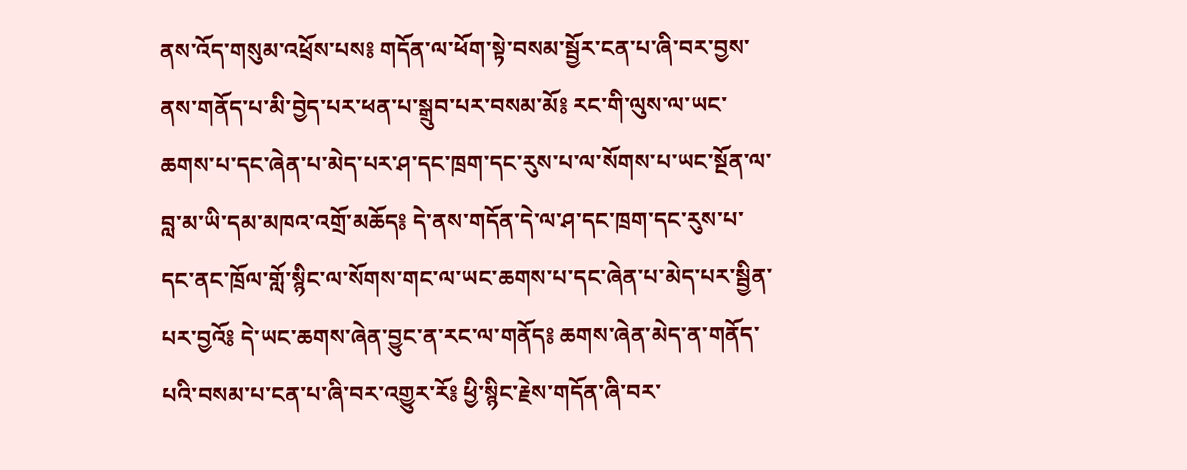ནས་འོད་གསུམ་འཕྲོས་པས༔ གདོན་ལ་ཕོག་སྟེ་བསམ་སྦྱོར་ངན་པ་ཞི་བར་བྱས་ནས་གནོད་པ་མི་བྱེད་པར་ཕན་པ་སྒྲུབ་པར་བསམ་མོ༔ རང་གི་ལུས་ལ་ཡང་ཆགས་པ་དང་ཞེན་པ་མེད་པར་ཤ་དང་ཁྲག་དང་རུས་པ་ལ་སོགས་པ་ཡང་སྔོན་ལ་བླ་མ་ཡི་དམ་མཁའ་འགྲོ་མཆོད༔ དེ་ནས་གདོན་དེ་ལ་ཤ་དང་ཁྲག་དང་རུས་པ་དང་ནང་ཁྲོལ་གློ་སྙིང་ལ་སོགས་གང་ལ་ཡང་ཆགས་པ་དང་ཞེན་པ་མེད་པར་སྦྱིན་པར་བྱའོ༔ དེ་ཡང་ཆགས་ཞེན་བྱུང་ན་རང་ལ་གནོད༔ ཆགས་ཞེན་མེད་ན་གནོད་པའི་བསམ་པ་ངན་པ་ཞི་བར་འགྱུར་རོ༔ ཕྱི་སྙིང་རྗེས་གདོན་ཞི་བར་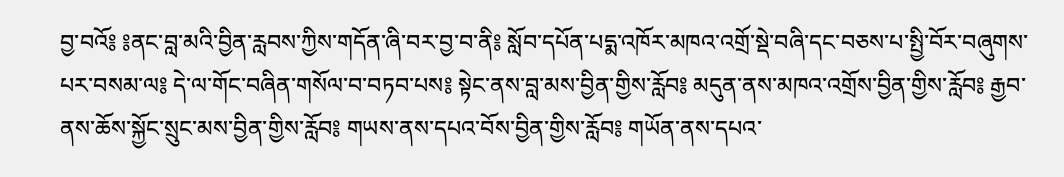བྱ་བའོ༔ ༔ནང་བླ་མའི་བྱིན་རླབས་ཀྱིས་གདོན་ཞི་བར་བྱ་བ་ནི༔ སློབ་དཔོན་པདྨ་འཁོར་མཁའ་འགྲོ་སྡེ་བཞི་དང་བཅས་པ་སྤྱི་བོར་བཞུགས་པར་བསམ་ལ༔ དེ་ལ་གོང་བཞིན་གསོལ་བ་བཏབ་པས༔ སྟེང་ནས་བླ་མས་བྱིན་གྱིས་རློབ༔ མདུན་ནས་མཁའ་འགྲོས་བྱིན་གྱིས་རློབ༔ རྒྱབ་ནས་ཆོས་སྐྱོང་སྲུང་མས་བྱིན་གྱིས་རློབ༔ གཡས་ནས་དཔའ་བོས་བྱིན་གྱིས་རློབ༔ གཡོན་ནས་དཔའ་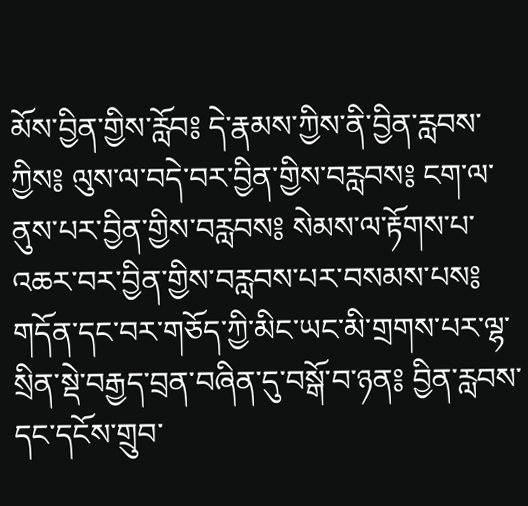མོས་བྱིན་གྱིས་རློབ༔ དེ་རྣམས་ཀྱིས་ནི་བྱིན་རླབས་ཀྱིས༔ ལུས་ལ་བདེ་བར་བྱིན་གྱིས་བརླབས༔ ངག་ལ་ནུས་པར་བྱིན་གྱིས་བརླབས༔ སེམས་ལ་རྟོགས་པ་འཆར་བར་བྱིན་གྱིས་བརླབས་པར་བསམས་པས༔ གདོན་དང་བར་གཅོད་ཀྱི་མིང་ཡང་མི་གྲགས་པར་ལྷ་སྲིན་སྡེ་བརྒྱད་བྲན་བཞིན་དུ་བསྒོ་བ་ཉན༔ བྱིན་རླབས་དང་དངོས་གྲུབ་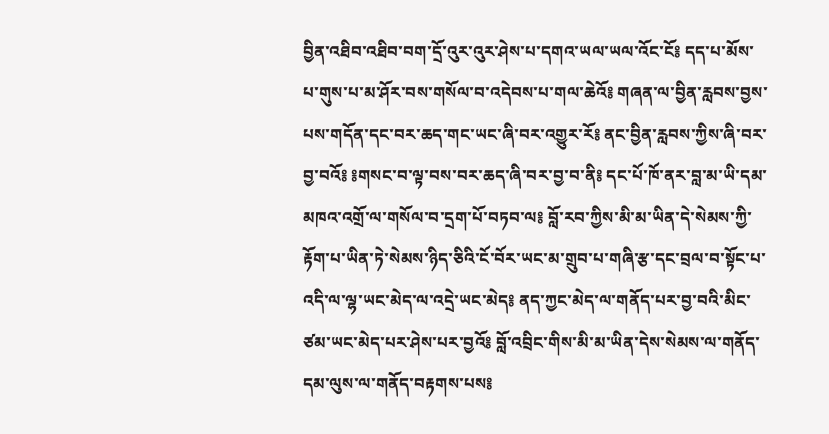བྱིན་འཐིབ་འཐིབ་བག་དྲོ་འུར་འུར་ཤེས་པ་དགའ་ཡལ་ཡལ་འོང་ངོ༔ དད་པ་མོས་པ་གུས་པ་མ་ཤོར་བས་གསོལ་བ་འདེབས་པ་གལ་ཆེའོ༔ གཞན་ལ་བྱིན་རླབས་བྱས་པས་གདོན་དང་བར་ཆད་གང་ཡང་ཞི་བར་འགྱུར་རོ༔ ནང་བྱིན་རླབས་ཀྱིས་ཞི་བར་བྱ་བའོ༔ ༔གསང་བ་ལྟ་བས་བར་ཆད་ཞི་བར་བྱ་བ་ནི༔ དང་པོ་ཁོ་ནར་བླ་མ་ཡི་དམ་མཁའ་འགྲོ་ལ་གསོལ་བ་དྲག་པོ་བཏབ་ལ༔ བློ་རབ་ཀྱིས་མི་མ་ཡིན་དེ་སེམས་ཀྱི་རྟོག་པ་ཡིན་ཏེ་སེམས་ཉིད་ཅིའི་ངོ་བོར་ཡང་མ་གྲུབ་པ་གཞི་རྩ་དང་བྲལ་བ་སྟོང་པ་འདི་ལ་ལྷ་ཡང་མེད་ལ་འདྲེ་ཡང་མེད༔ ནད་ཀྱང་མེད་ལ་གནོད་པར་བྱ་བའི་མིང་ཙམ་ཡང་མེད་པར་ཤེས་པར་བྱའོ༔ བློ་འབྲིང་གིས་མི་མ་ཡིན་དེས་སེམས་ལ་གནོད་དམ་ལུས་ལ་གནོད་བརྟགས་པས༔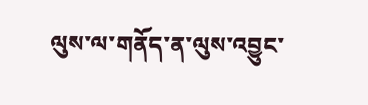ལུས་ལ་གནོད་ན་ལུས་འབྱུང་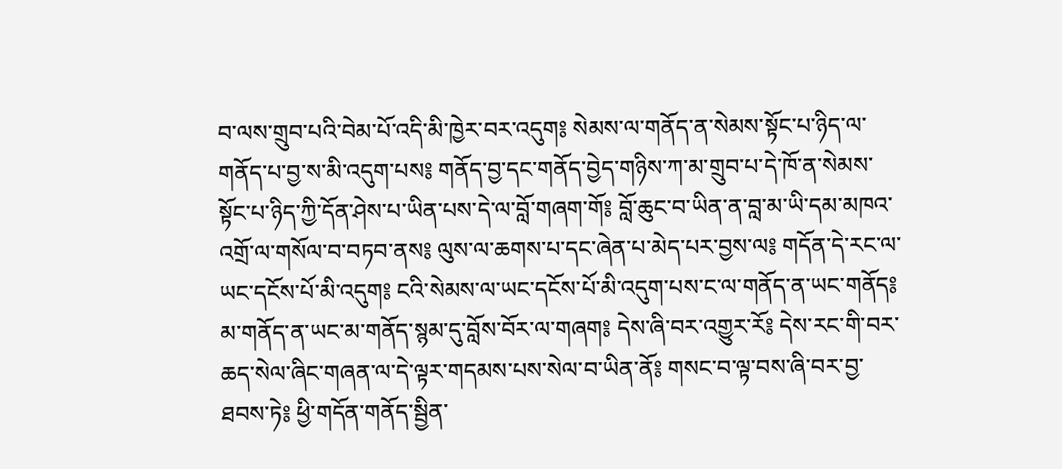བ་ལས་གྲུབ་པའི་བེམ་པོ་འདི་མི་ཁྱེར་བར་འདུག༔ སེམས་ལ་གནོད་ན་སེམས་སྟོང་པ་ཉིད་ལ་གནོད་པ་བྱ་ས་མི་འདུག་པས༔ གནོད་བྱ་དང་གནོད་བྱེད་གཉིས་ཀ་མ་གྲུབ་པ་དེ་ཁོ་ན་སེམས་སྟོང་པ་ཉིད་ཀྱི་དོན་ཤེས་པ་ཡིན་པས་དེ་ལ་བློ་གཞག་གོ༔ བློ་ཆུང་བ་ཡིན་ན་བླ་མ་ཡི་དམ་མཁའ་འགྲོ་ལ་གསོལ་བ་བཏབ་ནས༔ ལུས་ལ་ཆགས་པ་དང་ཞེན་པ་མེད་པར་བྱས་ལ༔ གདོན་དེ་རང་ལ་ཡང་དངོས་པོ་མི་འདུག༔ ངའི་སེམས་ལ་ཡང་དངོས་པོ་མི་འདུག་པས་ང་ལ་གནོད་ན་ཡང་གནོད༔ མ་གནོད་ན་ཡང་མ་གནོད་སྙམ་དུ་བློས་བོར་ལ་གཞག༔ དེས་ཞི་བར་འགྱུར་རོ༔ དེས་རང་གི་བར་ཆད་སེལ་ཞིང་གཞན་ལ་དེ་ལྟར་གདམས་པས་སེལ་བ་ཡིན་ནོ༔ གསང་བ་ལྟ་བས་ཞི་བར་བྱ་ཐབས་ཏེ༔ ཕྱི་གདོན་གནོད་སྦྱིན་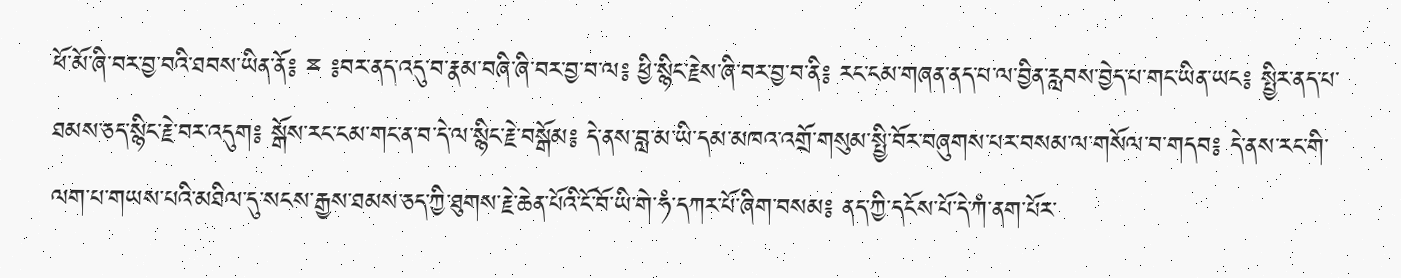ཕོ་མོ་ཞི་བར་བྱ་བའི་ཐབས་ཡིན་ནོ༔ ྈ ༔བར་ནད་འདུ་བ་རྣམ་བཞི་ཞི་བར་བྱ་བ་ལ༔ ཕྱི་སྙིང་རྗེས་ཞི་བར་བྱ་བ་ནི༔ རང་ངམ་གཞན་ནད་པ་ལ་བྱིན་རླབས་བྱེད་པ་གང་ཡིན་ཡང༔ སྤྱིར་ནད་པ་ཐམས་ཅད་སྙིང་རྗེ་བར་འདུག༔ སྒོས་རང་ངམ་གང་ན་བ་དེ་ལ་སྙིང་རྗེ་བསྒོམ༔ དེ་ནས་བླ་མ་ཡི་དམ་མཁའ་འགྲོ་གསུམ་སྤྱི་བོར་བཞུགས་པར་བསམ་ལ་གསོལ་བ་གདབ༔ དེ་ནས་རང་གི་ལག་པ་གཡས་པའི་མཐིལ་དུ་སངས་རྒྱས་ཐམས་ཅད་ཀྱི་ཐུགས་རྗེ་ཆེན་པོའི་ངོ་བོ་ཡི་གེ་ཧཾ་དཀར་པོ་ཞིག་བསམ༔ ནད་ཀྱི་དངོས་པོ་དེ་ཀཾ་ནག་པོར་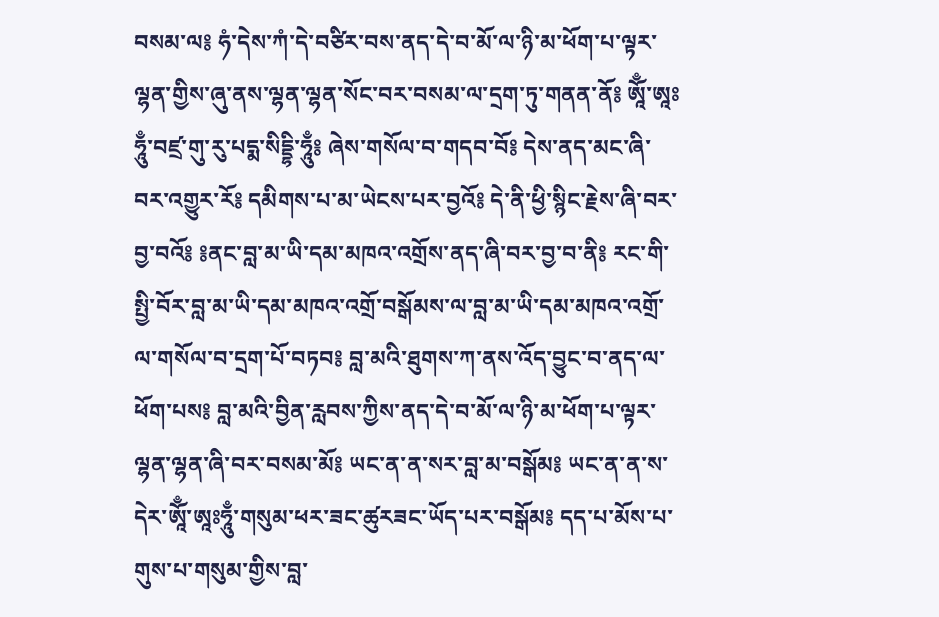བསམ་ལ༔ ཧཾ་དེས་ཀཾ་དེ་བཙིར་བས་ནད་དེ་བ་མོ་ལ་ཉི་མ་ཕོག་པ་ལྟར་ལྷན་གྱིས་ཞུ་ནས་ལྷན་ལྷན་སོང་བར་བསམ་ལ་དྲག་ཏུ་གནན་ནོ༔ ཨཱོྃ་ཨཱཿཧཱུྃ་བཛྲ་གུ་རུ་པདྨ་སིདྡྷི་ཧཱུྃ༔ ཞེས་གསོལ་བ་གདབ་བོ༔ དེས་ནད་མང་ཞི་བར་འགྱུར་རོ༔ དམིགས་པ་མ་ཡེངས་པར་བྱའོ༔ དེ་ནི་ཕྱི་སྙིང་རྗེས་ཞི་བར་བྱ་བའོ༔ ༔ནང་བླ་མ་ཡི་དམ་མཁའ་འགྲོས་ནད་ཞི་བར་བྱ་བ་ནི༔ རང་གི་སྤྱི་བོར་བླ་མ་ཡི་དམ་མཁའ་འགྲོ་བསྒོམས་ལ་བླ་མ་ཡི་དམ་མཁའ་འགྲོ་ལ་གསོལ་བ་དྲག་པོ་བཏབ༔ བླ་མའི་ཐུགས་ཀ་ནས་འོད་བྱུང་བ་ནད་ལ་ཕོག་པས༔ བླ་མའི་བྱིན་རླབས་ཀྱིས་ནད་དེ་བ་མོ་ལ་ཉི་མ་ཕོག་པ་ལྟར་ལྷན་ལྷན་ཞི་བར་བསམ་མོ༔ ཡང་ན་ན་སར་བླ་མ་བསྒོམ༔ ཡང་ན་ན་ས་དེར་ཨཱོྃ་ཨཱཿཧཱུྃ་གསུམ་ཕར་ཟང་ཚུརཟང་ཡོད་པར་བསྒོམ༔ དད་པ་མོས་པ་གུས་པ་གསུམ་གྱིས་བླ་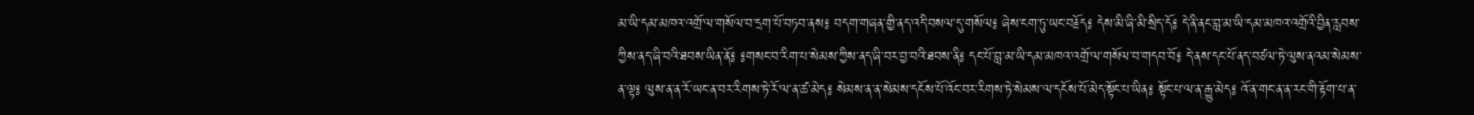མ་ཡི་དམ་མཁའ་འགྲོ་ལ་གསོལ་བ་དྲག་པོ་བཏབ་ནས༔ བདག་གཞན་གྱི་ནད་འདི་བསལ་དུ་གསོལ༔ ཞེས་ངག་ཏུ་ཡང་བརྗོད༔ དེས་མི་ཞི་མི་སྲིད་དོ༔ དེ་ནི་ནང་བླ་མ་ཡི་དམ་མཁའ་འགྲོའི་བྱིན་རླབས་ཀྱིས་ནད་ཞི་བའི་ཐབས་ཡིན་ནོ༔ ༔གསང་བ་རིག་པ་སེམས་ཀྱིས་ནད་ཞི་བར་བྱ་བའི་ཐབས་ནི༔ དང་པོ་བླ་མ་ཡི་དམ་མཁའ་འགྲོ་ལ་གསོལ་བ་གདབ་བོ༔ དེ་ནས་དང་པོ་ནད་བཙལ་ཏེ་ལུས་ནའམ་སེམས་ན་ལྟ༔ ལུས་ན་ན་རོ་ཡང་ན་བར་རིགས་ཏེ་རོ་ལ་ན་ཚ་མེད༔ སེམས་ན་ན་སེམས་དངོས་པོ་འོང་བར་རིགས་ཏེ་སེམས་ལ་དངོས་པོ་མེད་སྟོང་པ་ཡིན༔ སྟོང་པ་ལ་ན་རྒྱུ་མེད༔ འོ་ན་གང་ན་ན་རང་གི་རྟོག་པ་ན་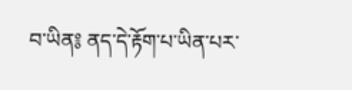བ་ཡིན༔ ནད་དེ་རྟོག་པ་ཡིན་པར་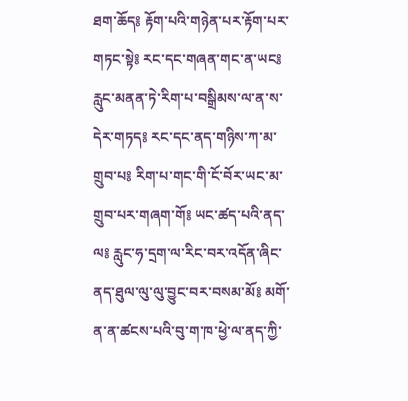ཐག་ཆོད༔ རྟོག་པའི་གཉེན་པར་རྟོག་པར་གཏང་སྟེ༔ རང་དང་གཞན་གང་ན་ཡང༔ རླུང་མནན་ཏེ་རིག་པ་བསྒྲིམས་ལ་ན་ས་དེར་གཏད༔ རང་དང་ནད་གཉིས་ཀ་མ་གྲུབ་པ༔ རིག་པ་གང་གི་ངོ་བོར་ཡང་མ་གྲུབ་པར་གཞག་གོ༔ ཡང་ཚད་པའི་ནད་ལ༔ རླུང་ཧ་དྲག་ལ་རིང་བར་འདོན་ཞིང་ནད་ཐུལ་ལུ་ལུ་བྱུང་བར་བསམ་མོ༔ མགོ་ན་ན་ཚངས་པའི་བུ་ག་ཁ་ཕྱེ་ལ་ནད་ཀྱི་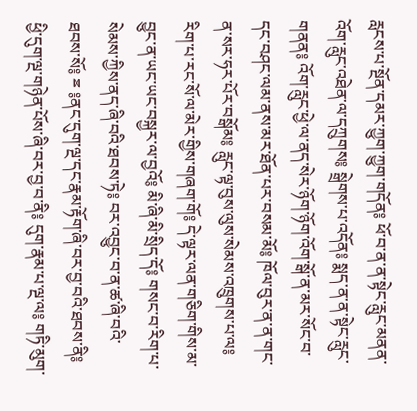རླངས་པ་སྔོན་དམར་ཀྱུག་ཀྱུག་གདོན༔ ཕོ་བ་ན་ན་སྟེང་རླུང་མནན་འོག་རླུང་འཐེན་ལ་དཀྲུགས༔ སྒྲེགས་པ་འདོན༔ སྨད་ན་ན་སྟེང་རླུང་གནན༔ འོག་རླུང་ཕྱེ་ལ་ནད་སེར་ཉོག་ཉོག་འོག་སྒོ་ན་མར་སོང་བ་དང་བཤང་ལམ་ནས་མར་ཐོན་པར་བསམ་མོ༔ ཁོལ་བུར་ན་ན་གང་ན་སར་ཧར་པོར་བསྒོམ༔ རླུང་ལྟ་བུས་ལུས་སེམས་འཁྲུགས་པ་ལ༔ རིག་པ་རང་སོ་ལ་མེར་གྱིས་གཞག་གོ༔ དེ་ལྟར་ལན་གཅིག་གིས་མ་བྱུང་ན་ཡང་ཡང་བསྐྱར་ལ་བྱའོ༔ མི་ཞི་མི་སྲིད་དོ༔ གསང་བ་རིག་པ་སེམས་ཀྱིས་ནད་ཞི་བའི་ཐབས་ཏེ༔ བར་འབྱུང་བ་ན་ཚ་ཞི་བའི་ཐབས་སོ༔ ྈ ༔ནང་དུག་ལྔ་དང་རྣམ་རྟོག་ཞི་བར་བྱ་བའི་ཐབས་ནི༔ ཕྱི་དུག་ལྔ་གཉེན་པོས་ཞི་བར་བྱ་བ་ནི༔ དུག་རྣམ་པ་ལྔ་ལ༔ གཏི་མུག་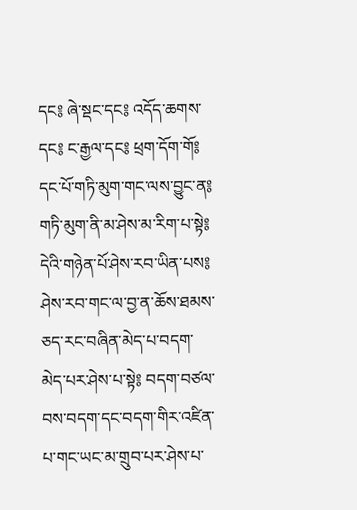དང༔ ཞེ་སྡང་དང༔ འདོད་ཆགས་དང༔ ང་རྒྱལ་དང༔ ཕྲག་དོག་གོ༔ དང་པོ་གཏི་མུག་གང་ལས་བྱུང་ན༔ གཏི་མུག་ནི་མ་ཤེས་མ་རིག་པ་སྟེ༔ དེའི་གཉེན་པོ་ཤེས་རབ་ཡིན་པས༔ ཤེས་རབ་གང་ལ་བྱ་ན་ཆོས་ཐམས་ཅད་རང་བཞིན་མེད་པ་བདག་མེད་པར་ཤེས་པ་སྟེ༔ བདག་བཙལ་བས་བདག་དང་བདག་གིར་འཛིན་པ་གང་ཡང་མ་གྲུབ་པར་ཤེས་པ་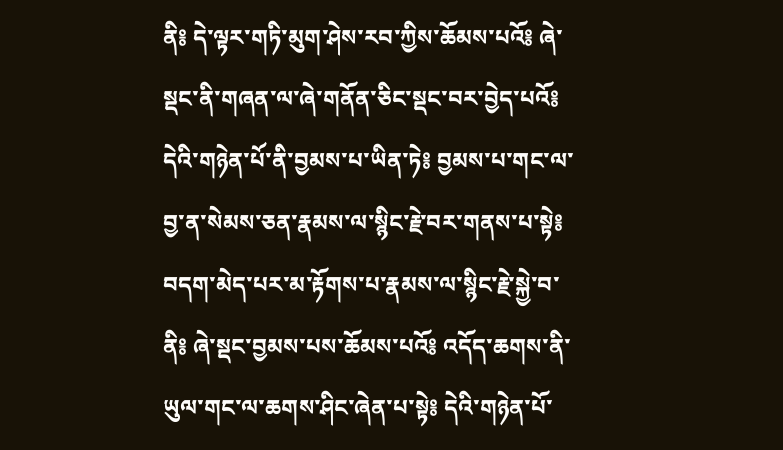ནི༔ དེ་ལྟར་གཏི་མུག་ཤེས་རབ་ཀྱིས་ཆོམས་པའོ༔ ཞེ་སྡང་ནི་གཞན་ལ་ཞེ་གནོན་ཅིང་སྡང་བར་བྱེད་པའོ༔ དེའི་གཉེན་པོ་ནི་བྱམས་པ་ཡིན་ཏེ༔ བྱམས་པ་གང་ལ་བྱ་ན་སེམས་ཅན་རྣམས་ལ་སྙིང་རྗེ་བར་གནས་པ་སྟེ༔ བདག་མེད་པར་མ་རྟོགས་པ་རྣམས་ལ་སྙིང་རྗེ་སྐྱེ་བ་ནི༔ ཞེ་སྡང་བྱམས་པས་ཆོམས་པའོ༔ འདོད་ཆགས་ནི་ཡུལ་གང་ལ་ཆགས་ཤིང་ཞེན་པ་སྟེ༔ དེའི་གཉེན་པོ་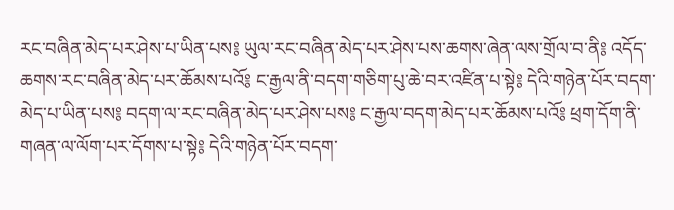རང་བཞིན་མེད་པར་ཤེས་པ་ཡིན་པས༔ ཡུལ་རང་བཞིན་མེད་པར་ཤེས་པས་ཆགས་ཞེན་ལས་གྲོལ་བ་ནི༔ འདོད་ཆགས་རང་བཞིན་མེད་པར་ཆོམས་པའོ༔ ང་རྒྱལ་ནི་བདག་གཅིག་པུ་ཆེ་བར་འཛིན་པ་སྟེ༔ དེའི་གཉེན་པོར་བདག་མེད་པ་ཡིན་པས༔ བདག་ལ་རང་བཞིན་མེད་པར་ཤེས་པས༔ ང་རྒྱལ་བདག་མེད་པར་ཆོམས་པའོ༔ ཕྲག་དོག་ནི་གཞན་ལ་ལོག་པར་དོགས་པ་སྟེ༔ དེའི་གཉེན་པོར་བདག་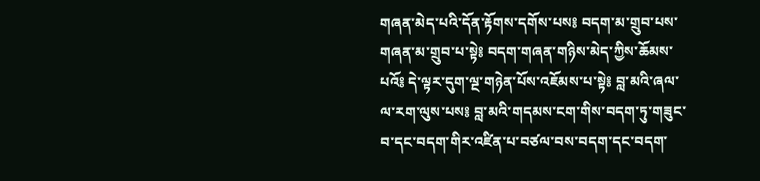གཞན་མེད་པའི་དོན་རྟོགས་དགོས་པས༔ བདག་མ་གྲུབ་པས་གཞན་མ་གྲུབ་པ་སྟེ༔ བདག་གཞན་གཉིས་མེད་ཀྱིས་ཆོམས་པའོ༔ དེ་ལྟར་དུག་ལྔ་གཉེན་པོས་འཇོམས་པ་སྟེ༔ བླ་མའི་ཞལ་ལ་རག་ལུས་པས༔ བླ་མའི་གདམས་ངག་གིས་བདག་ཏུ་གཟུང་བ་དང་བདག་གིར་འཛིན་པ་བཙལ་བས་བདག་དང་བདག་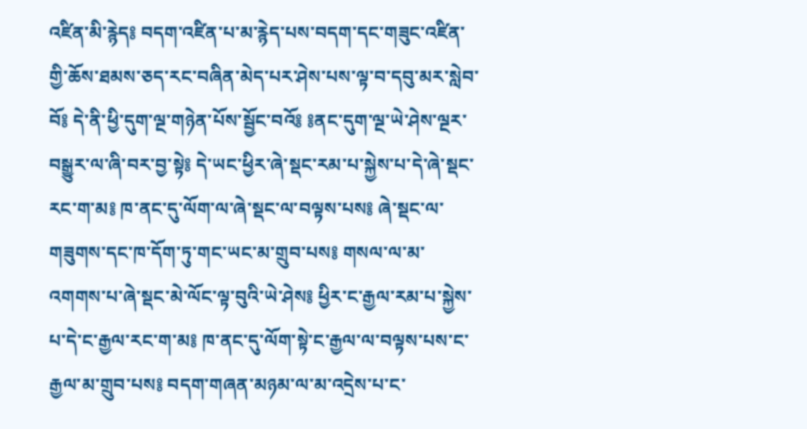འཛིན་མི་རྙེད༔ བདག་འཛིན་པ་མ་རྙེད་པས་བདག་དང་གཟུང་འཛིན་གྱི་ཆོས་ཐམས་ཅད་རང་བཞིན་མེད་པར་ཤེས་པས་ལྟ་བ་དབུ་མར་སླེབ་བོ༔ དེ་ནི་ཕྱི་དུག་ལྔ་གཉེན་པོས་སྦྱོང་བའོ༔ ༔ནང་དུག་ལྔ་ཡེ་ཤེས་ལྔར་བསྒྱུར་ལ་ཞི་བར་བྱ་སྟེ༔ དེ་ཡང་ཕྱིར་ཞེ་སྡང་རམ་པ་སྐྱེས་པ་དེ་ཞེ་སྡང་རང་ག་མ༔ ཁ་ནང་དུ་ལོག་ལ་ཞེ་སྡང་ལ་བལྟས་པས༔ ཞེ་སྡང་ལ་གཟུགས་དང་ཁ་དོག་ཏུ་གང་ཡང་མ་གྲུབ་པས༔ གསལ་ལ་མ་འགགས་པ་ཞེ་སྡང་མེ་ལོང་ལྟ་བུའི་ཡེ་ཤེས༔ ཕྱིར་ང་རྒྱལ་རམ་པ་སྐྱེས་པ་དེ་ང་རྒྱལ་རང་ག་མ༔ ཁ་ནང་དུ་ལོག་སྟེ་ང་རྒྱལ་ལ་བལྟས་པས་ང་རྒྱལ་མ་གྲུབ་པས༔ བདག་གཞན་མཉམ་ལ་མ་འདྲེས་པ་ང་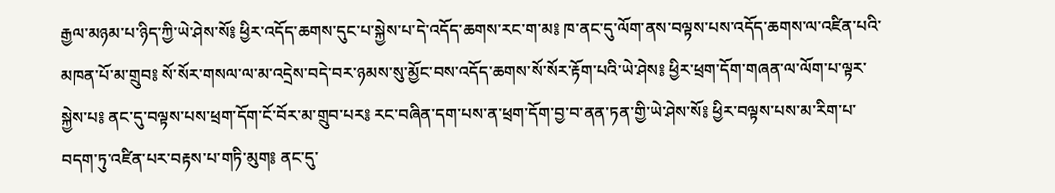རྒྱལ་མཉམ་པ་ཉིད་ཀྱི་ཡེ་ཤེས་སོ༔ ཕྱིར་འདོད་ཆགས་དུང་པ་སྐྱེས་པ་དེ་འདོད་ཆགས་རང་ག་མ༔ ཁ་ནང་དུ་ལོག་ནས་བལྟས་པས་འདོད་ཆགས་ལ་འཛིན་པའི་མཁན་པོ་མ་གྲུབ༔ སོ་སོར་གསལ་ལ་མ་འདྲེས་བདེ་བར་ཉམས་སུ་མྱོང་བས་འདོད་ཆགས་སོ་སོར་རྟོག་པའི་ཡེ་ཤེས༔ ཕྱིར་ཕྲག་དོག་གཞན་ལ་ལོག་པ་ལྟར་སྐྱེས་པ༔ ནང་དུ་བལྟས་པས་ཕྲག་དོག་ངོ་བོར་མ་གྲུབ་པར༔ རང་བཞིན་དག་པས་ན་ཕྲག་དོག་བྱ་བ་ནན་ཏན་གྱི་ཡེ་ཤེས་སོ༔ ཕྱིར་བལྟས་པས་མ་རིག་པ་བདག་ཏུ་འཛིན་པར་བརྟས་པ་གཏི་མུག༔ ནང་དུ་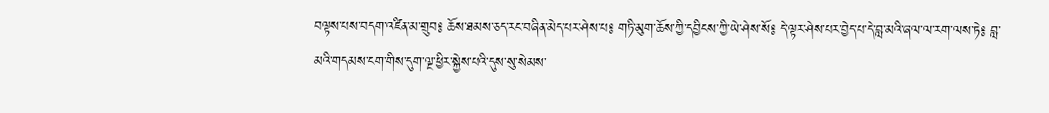བལྟས་པས་བདག་འཛིན་མ་གྲུབ༔ ཆོས་ཐམས་ཅད་རང་བཞིན་མེད་པར་ཤེས་པ༔ གཏི་མུག་ཆོས་ཀྱི་དབྱིངས་ཀྱི་ཡེ་ཤེས་སོ༔ དེ་ལྟར་ཤེས་པར་བྱེད་པ་དེ་བླ་མའི་ཞལ་ལ་རག་ལས་ཏེ༔ བླ་མའི་གདམས་ངག་གིས་དུག་ལྔ་ཕྱིར་སྐྱེས་པའི་དུས་སུ་སེམས་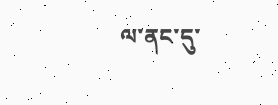ལ་ནང་དུ་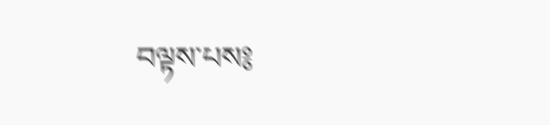བལྟས་པས༔